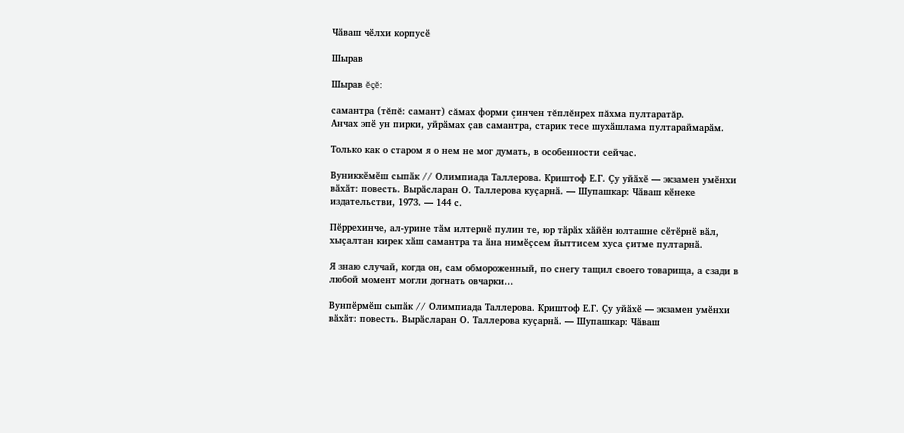Чӑваш чӗлхи корпусӗ

Шырав

Шырав ĕçĕ:

самантра (тĕпĕ: самант) сăмах форми çинчен тĕплĕнрех пăхма пултаратăр.
Анчах эпӗ ун пирки, уйрӑмах ҫав самантра, старик тесе шухӑшлама пултараймарӑм.

Только как о старом я о нем не мог думать, в особенности сейчас.

Вуниккӗмӗш сыпӑк // Олимпиада Таллерова. Криштоф Е.Г. Ҫу уйӑхӗ — экзамен умӗнхи вӑхӑт: повесть. Вырӑсларан О. Таллерова куҫарнӑ. — Шупашкар: Чӑваш кӗнеке издательстви, 1973. — 144 с.

Пӗррехинче, ал-урине тӑм илтернӗ пулин те, юр тӑрӑх хӑйӗн юлташне сӗтӗрнӗ вӑл, хыҫалтан кирек хӑш самантра та ӑна нимӗҫсем йыттисем хуса ҫитме пултарнӑ.

Я знаю случай, когда он, сам обмороженный, по снегу тащил своего товарища, а сзади в любой момент могли догнать овчарки…

Вунпӗрмӗш сыпӑк // Олимпиада Таллерова. Криштоф Е.Г. Ҫу уйӑхӗ — экзамен умӗнхи вӑхӑт: повесть. Вырӑсларан О. Таллерова куҫарнӑ. — Шупашкар: Чӑваш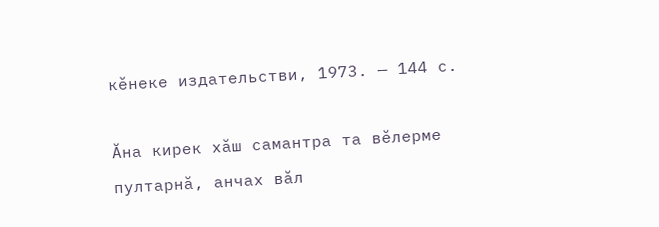кӗнеке издательстви, 1973. — 144 с.

Ӑна кирек хӑш самантра та вӗлерме пултарнӑ, анчах вӑл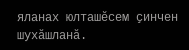яланах юлташӗсем ҫинчен шухӑшланӑ.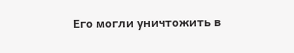Его могли уничтожить в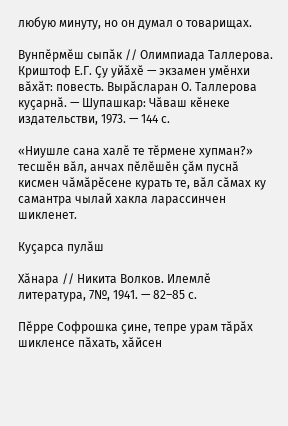любую минуту, но он думал о товарищах.

Вунпӗрмӗш сыпӑк // Олимпиада Таллерова. Криштоф Е.Г. Ҫу уйӑхӗ — экзамен умӗнхи вӑхӑт: повесть. Вырӑсларан О. Таллерова куҫарнӑ. — Шупашкар: Чӑваш кӗнеке издательстви, 1973. — 144 с.

«Ниушле сана халӗ те тӗрмене хупман?» тесшӗн вӑл, анчах пӗлӗшӗн ҫӑм пуснӑ кисмен чӑмӑрӗсене курать те, вӑл сӑмах ку самантра чылай хакла ларассинчен шикленет.

Куҫарса пулӑш

Хӑнара // Никита Волков. Илемлӗ литература, 7№, 1941. — 82–85 с.

Пӗрре Софрошка ҫине, тепре урам тӑрӑх шикленсе пӑхать, хӑйсен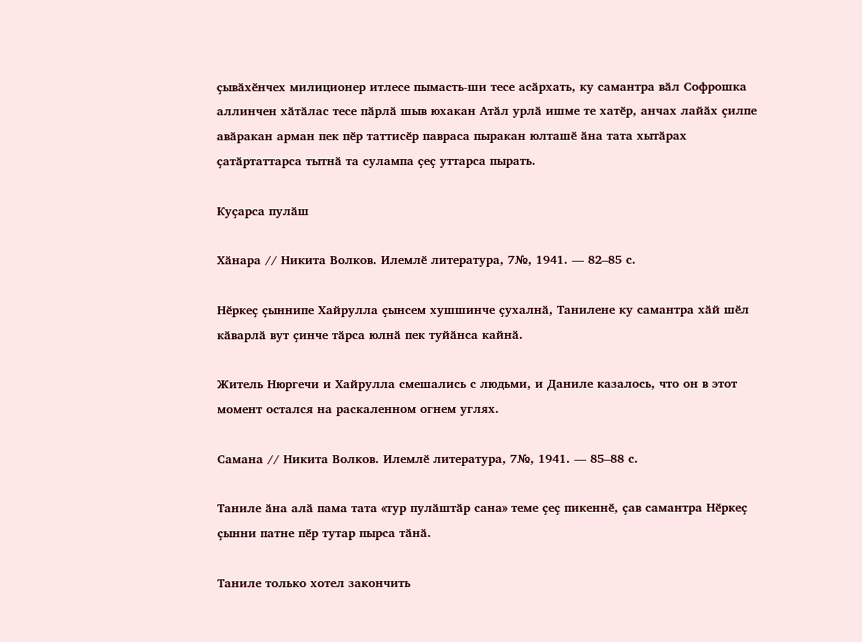ҫывӑхӗнчех милиционер итлесе пымасть-ши тесе асӑрхать, ку самантра вӑл Софрошка аллинчен хӑтӑлас тесе пӑрлӑ шыв юхакан Атӑл урлӑ ишме те хатӗр, анчах лайӑх ҫилпе авӑракан арман пек пӗр таттисӗр павраса пыракан юлташӗ ӑна тата хытӑрах ҫатӑртаттарса тытнӑ та сулампа ҫеҫ уттарса пырать.

Куҫарса пулӑш

Хӑнара // Никита Волков. Илемлӗ литература, 7№, 1941. — 82–85 с.

Нӗркеҫ ҫыннипе Хайрулла ҫынсем хушшинче ҫухалнӑ, Танилене ку самантра хӑй шӗл кӑварлӑ вут ҫинче тӑрса юлнӑ пек туйӑнса кайнӑ.

Житель Нюргечи и Хайрулла смешались с людьми, и Даниле казалось, что он в этот момент остался на раскаленном огнем углях.

Самана // Никита Волков. Илемлӗ литература, 7№, 1941. — 85–88 с.

Таниле ӑна алӑ пама тата «тур пулӑштӑр сана» теме ҫеҫ пикеннӗ, ҫав самантра Нӗркеҫ ҫынни патне пӗр тутар пырса тӑнӑ.

Таниле только хотел закончить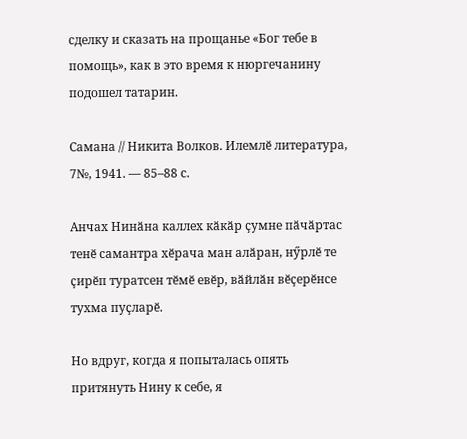сделку и сказать на прощанье «Бог тебе в помощь», как в это время к нюргечанину подошел татарин.

Самана // Никита Волков. Илемлӗ литература, 7№, 1941. — 85–88 с.

Анчах Нинӑна каллех кӑкӑр ҫумне пӑчӑртас тенӗ самантра хӗрача ман алӑран, нӳрлӗ те ҫирӗп туратсен тӗмӗ евӗр, вӑйлӑн вӗҫерӗнсе тухма пуҫларӗ.

Но вдруг, когда я попыталась опять притянуть Нину к себе, я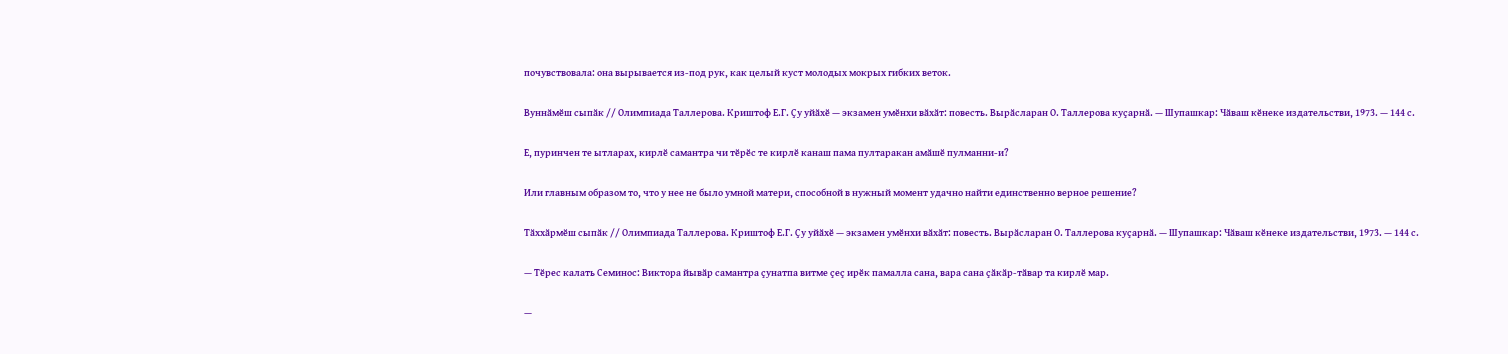почувствовала: она вырывается из-под рук, как целый куст молодых мокрых гибких веток.

Вуннӑмӗш сыпӑк // Олимпиада Таллерова. Криштоф Е.Г. Ҫу уйӑхӗ — экзамен умӗнхи вӑхӑт: повесть. Вырӑсларан О. Таллерова куҫарнӑ. — Шупашкар: Чӑваш кӗнеке издательстви, 1973. — 144 с.

Е, пуринчен те ытларах, кирлӗ самантра чи тӗрӗс те кирлӗ канаш пама пултаракан амӑшӗ пулманни-и?

Или главным образом то, что у нее не было умной матери, способной в нужный момент удачно найти единственно верное решение?

Тӑххӑрмӗш сыпӑк // Олимпиада Таллерова. Криштоф Е.Г. Ҫу уйӑхӗ — экзамен умӗнхи вӑхӑт: повесть. Вырӑсларан О. Таллерова куҫарнӑ. — Шупашкар: Чӑваш кӗнеке издательстви, 1973. — 144 с.

— Тӗрес калать Семинос: Виктора йывӑр самантра ҫунатпа витме ҫеҫ ирӗк памалла сана, вара сана ҫӑкӑр-тӑвар та кирлӗ мар.

—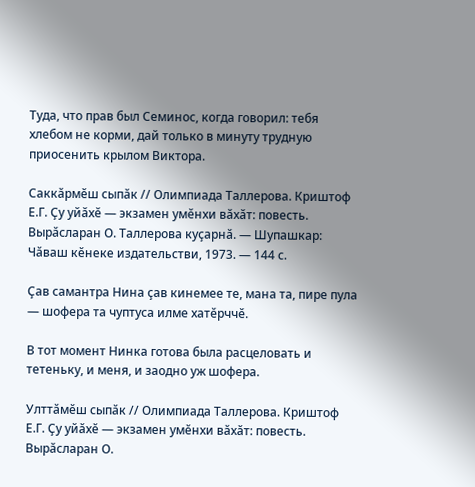Туда, что прав был Семинос, когда говорил: тебя хлебом не корми, дай только в минуту трудную приосенить крылом Виктора.

Саккӑрмӗш сыпӑк // Олимпиада Таллерова. Криштоф Е.Г. Ҫу уйӑхӗ — экзамен умӗнхи вӑхӑт: повесть. Вырӑсларан О. Таллерова куҫарнӑ. — Шупашкар: Чӑваш кӗнеке издательстви, 1973. — 144 с.

Ҫав самантра Нина ҫав кинемее те, мана та, пире пула — шофера та чуптуса илме хатӗрччӗ.

В тот момент Нинка готова была расцеловать и тетеньку, и меня, и заодно уж шофера.

Улттӑмӗш сыпӑк // Олимпиада Таллерова. Криштоф Е.Г. Ҫу уйӑхӗ — экзамен умӗнхи вӑхӑт: повесть. Вырӑсларан О.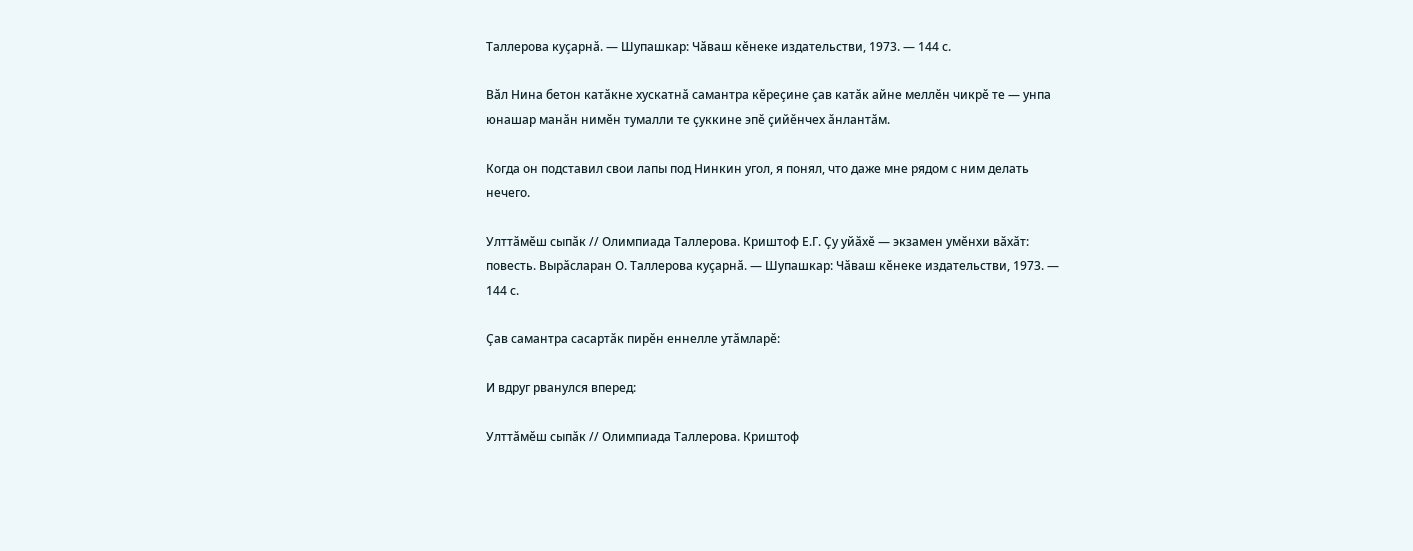Таллерова куҫарнӑ. — Шупашкар: Чӑваш кӗнеке издательстви, 1973. — 144 с.

Вӑл Нина бетон катӑкне хускатнӑ самантра кӗреҫине ҫав катӑк айне меллӗн чикрӗ те — унпа юнашар манӑн нимӗн тумалли те ҫуккине эпӗ ҫийӗнчех ӑнлантӑм.

Когда он подставил свои лапы под Нинкин угол, я понял, что даже мне рядом с ним делать нечего.

Улттӑмӗш сыпӑк // Олимпиада Таллерова. Криштоф Е.Г. Ҫу уйӑхӗ — экзамен умӗнхи вӑхӑт: повесть. Вырӑсларан О. Таллерова куҫарнӑ. — Шупашкар: Чӑваш кӗнеке издательстви, 1973. — 144 с.

Ҫав самантра сасартӑк пирӗн еннелле утӑмларӗ:

И вдруг рванулся вперед:

Улттӑмӗш сыпӑк // Олимпиада Таллерова. Криштоф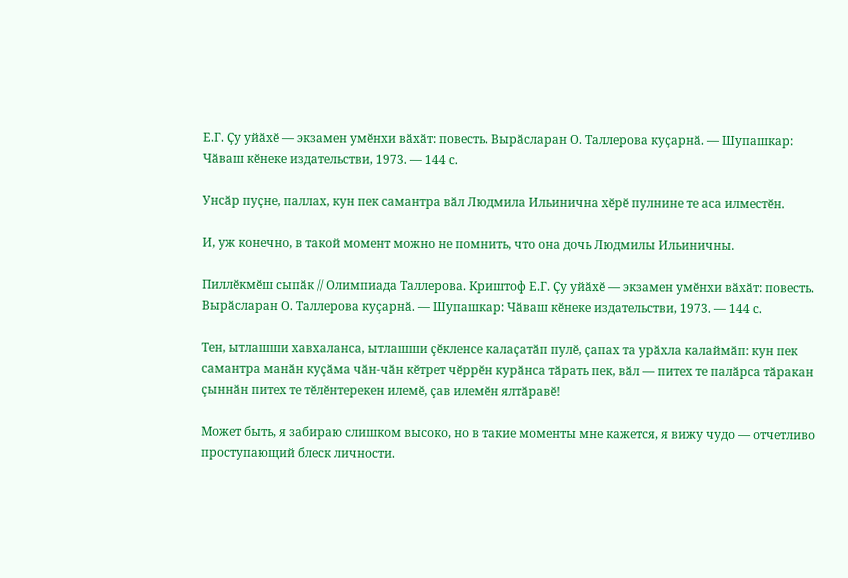Е.Г. Ҫу уйӑхӗ — экзамен умӗнхи вӑхӑт: повесть. Вырӑсларан О. Таллерова куҫарнӑ. — Шупашкар: Чӑваш кӗнеке издательстви, 1973. — 144 с.

Унсӑр пуҫне, паллах, кун пек самантра вӑл Людмила Ильинична хӗрӗ пулнине те аса илместӗн.

И, уж конечно, в такой момент можно не помнить, что она дочь Людмилы Ильиничны.

Пиллӗкмӗш сыпӑк // Олимпиада Таллерова. Криштоф Е.Г. Ҫу уйӑхӗ — экзамен умӗнхи вӑхӑт: повесть. Вырӑсларан О. Таллерова куҫарнӑ. — Шупашкар: Чӑваш кӗнеке издательстви, 1973. — 144 с.

Тен, ытлашши хавхаланса, ытлашши ҫӗкленсе калаҫатӑп пулӗ, ҫапах та урӑхла калаймӑп: кун пек самантра манӑн куҫӑма чӑн-чӑн кӗтрет чӗррӗн курӑнса тӑрать пек, вӑл — питех те палӑрса тӑракан ҫыннӑн питех те тӗлӗнтерекен илемӗ, ҫав илемӗн ялтӑравӗ!

Может быть, я забираю слишком высоко, но в такие моменты мне кажется, я вижу чудо — отчетливо проступающий блеск личности.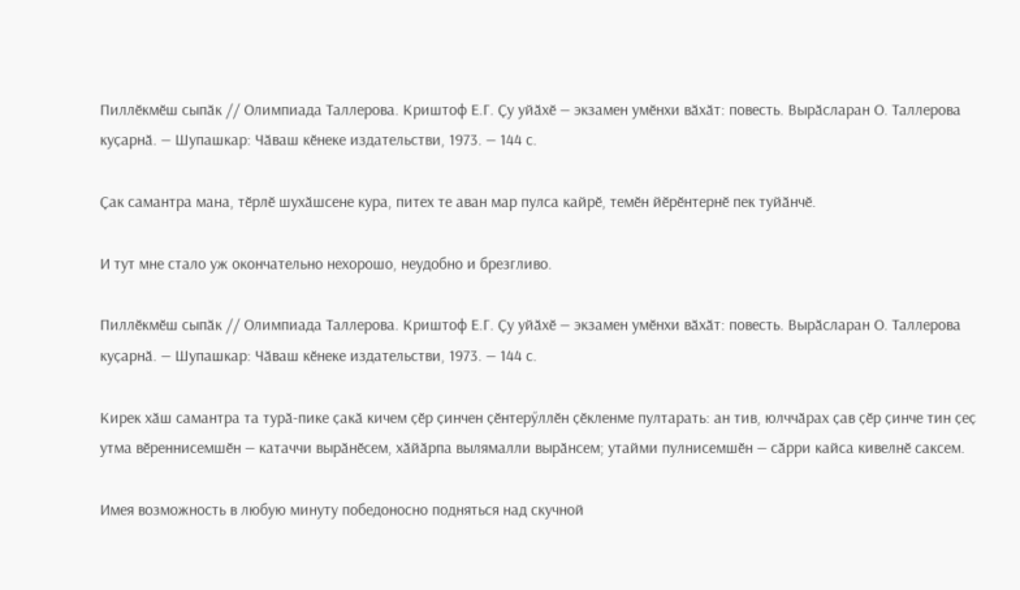Пиллӗкмӗш сыпӑк // Олимпиада Таллерова. Криштоф Е.Г. Ҫу уйӑхӗ — экзамен умӗнхи вӑхӑт: повесть. Вырӑсларан О. Таллерова куҫарнӑ. — Шупашкар: Чӑваш кӗнеке издательстви, 1973. — 144 с.

Ҫак самантра мана, тӗрлӗ шухӑшсене кура, питех те аван мар пулса кайрӗ, темӗн йӗрӗнтернӗ пек туйӑнчӗ.

И тут мне стало уж окончательно нехорошо, неудобно и брезгливо.

Пиллӗкмӗш сыпӑк // Олимпиада Таллерова. Криштоф Е.Г. Ҫу уйӑхӗ — экзамен умӗнхи вӑхӑт: повесть. Вырӑсларан О. Таллерова куҫарнӑ. — Шупашкар: Чӑваш кӗнеке издательстви, 1973. — 144 с.

Кирек хӑш самантра та турӑ-пике ҫакӑ кичем ҫӗр ҫинчен ҫӗнтерӳллӗн ҫӗкленме пултарать: ан тив, юлччӑрах ҫав ҫӗр ҫинче тин ҫеҫ утма вӗреннисемшӗн — катаччи вырӑнӗсем, хӑйӑрпа вылямалли вырӑнсем; утайми пулнисемшӗн — сӑрри кайса кивелнӗ саксем.

Имея возможность в любую минуту победоносно подняться над скучной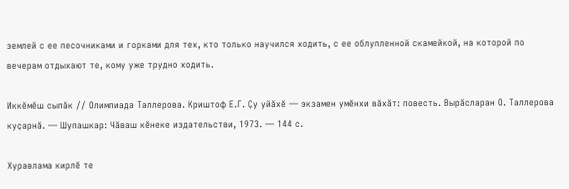землей с ее песочниками и горками для тех, кто только научился ходить, с ее облупленной скамейкой, на которой по вечерам отдыхают те, кому уже трудно ходить.

Иккӗмӗш сыпӑк // Олимпиада Таллерова. Криштоф Е.Г. Ҫу уйӑхӗ — экзамен умӗнхи вӑхӑт: повесть. Вырӑсларан О. Таллерова куҫарнӑ. — Шупашкар: Чӑваш кӗнеке издательстви, 1973. — 144 с.

Хуравлама кирлӗ те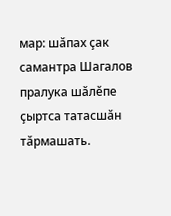мар: шӑпах ҫак самантра Шагалов пралука шӑлӗпе ҫыртса татасшӑн тӑрмашать.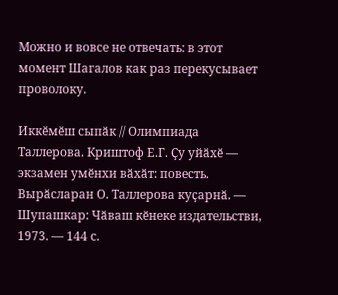Можно и вовсе не отвечать: в этот момент Шагалов как раз перекусывает проволоку.

Иккӗмӗш сыпӑк // Олимпиада Таллерова. Криштоф Е.Г. Ҫу уйӑхӗ — экзамен умӗнхи вӑхӑт: повесть. Вырӑсларан О. Таллерова куҫарнӑ. — Шупашкар: Чӑваш кӗнеке издательстви, 1973. — 144 с.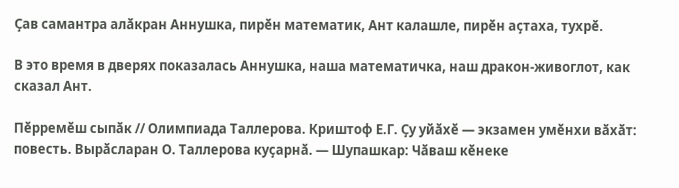Ҫав самантра алӑкран Аннушка, пирӗн математик, Ант калашле, пирӗн аҫтаха, тухрӗ.

В это время в дверях показалась Аннушка, наша математичка, наш дракон-живоглот, как сказал Ант.

Пӗрремӗш сыпӑк // Олимпиада Таллерова. Криштоф Е.Г. Ҫу уйӑхӗ — экзамен умӗнхи вӑхӑт: повесть. Вырӑсларан О. Таллерова куҫарнӑ. — Шупашкар: Чӑваш кӗнеке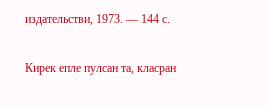издательстви, 1973. — 144 с.

Кирек епле пулсан та, класран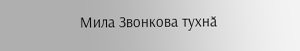Мила Звонкова тухнӑ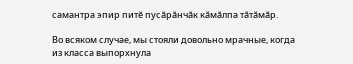самантра эпир питӗ пусӑрӑнчӑк кӑмӑлпа тӑтӑмӑр.

Во всяком случае, мы стояли довольно мрачные, когда из класса выпорхнула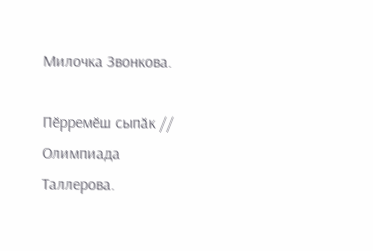Милочка Звонкова.

Пӗрремӗш сыпӑк // Олимпиада Таллерова.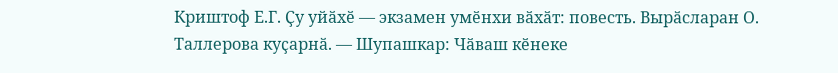Криштоф Е.Г. Ҫу уйӑхӗ — экзамен умӗнхи вӑхӑт: повесть. Вырӑсларан О. Таллерова куҫарнӑ. — Шупашкар: Чӑваш кӗнеке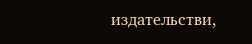издательстви,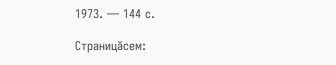1973. — 144 с.

Страницăсем: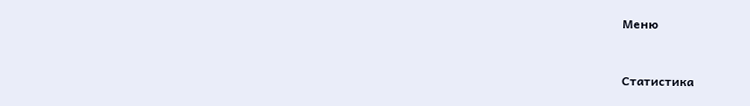Меню



Статистика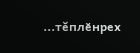...тĕплӗнрех